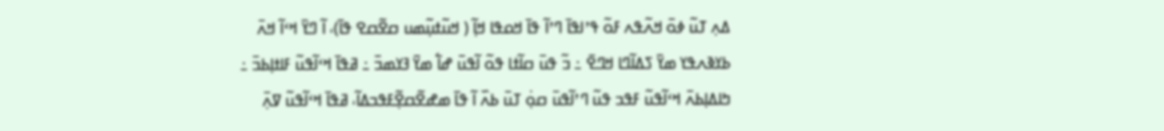ߡߍ߲ ߠߎ߬ ߦߋ߫ ߞߍ߬ߟߍ ߓߋ߬ ߟߴߊߟߊ߫ ߣߴߊ߬ ߟߊ߫ ߞߋߟߊ ߞߊ߲߬ ( ߞߎ߬ߙߎ߲߬ߘߎ ߛߐ߬ߛߐ ߟߊ߫)، ߊ߬ ߣߌ߫ ߞߵߊ߬ ߞߍ߫ ߕߌߢߍߟߌ ߘߌ߫ ߖߡߊ߬ߣߊ ߞߣߐ߫ ߸ ߏ߬ ߟߎ߫ ߛߊ߬ߙߊ ߟߋ߬ ߊ߬ߟߎ߫ ߝߊ߱ ߘߌ߫ ߔߌߘߏ߫ ߸ ߥߟߊ߫ ߞߵߊ߬ߟߎ߬ ߓߊߙߊ߲ߕߏ߫ ߸ ߤߊߡߊ߲ߕߍ߫ ߞߵߊ߬ߟߎ߬ ߓߟߏ ߟߎ߬ ߣߴߊ߬ߟߎ߫ ߛߋ߲߭ ߠߎ߫ ߕߍ߰ ߊ߬ ߟߊ߫ ߘߝߐ߬ߛߐ߲߬ߓߟߏߡߊ߬، ߥߟߊ߫ ߞߵߊ߬ߟߎ߬ ߜߍ߲߫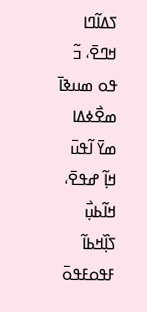ߖߡߊ߬ߣߊ ߞߣߐ߫، ߏ߬ ߟߋ ߘߎߢߊ߫ ߘߐ߯ߦߡߊ ߘߌ߫ ߊ߬ߟߎ߫ ߞߊ߲߬ ߝߟߐ߫، ߞߊ߬ߕߎ߲߯ ߖߊ߲߰ߞߕߊ߬ ߓߟߋߓߟߋ߫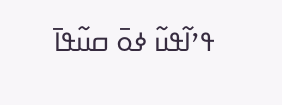ߟߴߊ߬ߟߎ߬ ߦߋ߫ ߛߎ߬ߟߊ߫